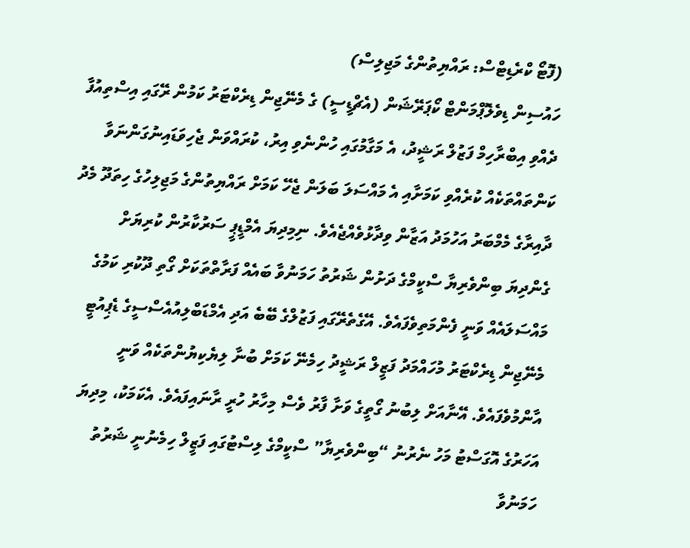(ފޮޓޯ ކްރެޑިޓްސް: ރައްޔިތުންގެ މަޖިލިސް)
ހައުސިން ޑިވެލޮޕްމަންޓް ކޯޕަރޭޝަން (އެޗްޑީސީ) ގެ މެނޭޖިން ޑިރެކްޓަރު ކަމުން ރޭގައި އިސްތިއުފާ ދެއްވި އިބްރާހިމް ފަޒުލް ރަޝީދު، އެ މަގާމުގައި ހުންނެވި އިރު، ކުރައްވަން ޖެހިވަޑައިނުގަންނަވާ ކަންތައްތަކެއް ކުރެއްވި ކަމަށާއި އެ މައްސަލަ ބަލަން ޖެހޭ ކަމަށް ރައްޔިތުންގެ މަޖިލިހުގެ ހިތަދޫ މެދު ދާއިރާގެ މެމްބަރު އަހުމަދު އަޒާން ވިދާޅުވެއްޖެއެވެ. ނިމިދިޔަ އެމްޑީޕީ ސަރުކާރުން ކުރިޔަށް ގެންދިޔަ ބިންވެރިޔާ ސްކީމްގެ ދަށުން ޝަރުތު ހަމަނުވާ ބައެއް ފަރާތްތަކަށް ގޯތި ދޫކުރި ކަމުގެ މައްސަލައެއް ވަނީ ފެންމަތިވެފައެވެ. އޭގެތެރޭގައި ފަޒުލްގެ ބޭބެ އަދި އެމްޑަބްލިއުއެސްސީގެ ޑެޕިއުޓީ މެނޭޖިން ޑިރެކްޓަރު މުހައްމަދު ފަޒީލް ރަޝީދު ހިމެނޭ ކަމަށް ބުނާ ލިޔެކިޔުންތަކެއް ވަނީ އާންމުވެފައެވެ. އޭނާއަށް ލިބުނު ގޯތީގެ ވަށާ ފާރު ވެސް މިހާރު ހުރީ ރާނައިފައެވެ. އެކަމަކު، މިދިޔަ އަހަރުގެ އޮގަސްޓު މަހު ނެރުނު “ބިންވެރިޔާ” ސްކީމްގެ ލިސްޓުގައި ފަޒީލް ހިމެނުނީ ޝަރުތު ހަމަނުވާ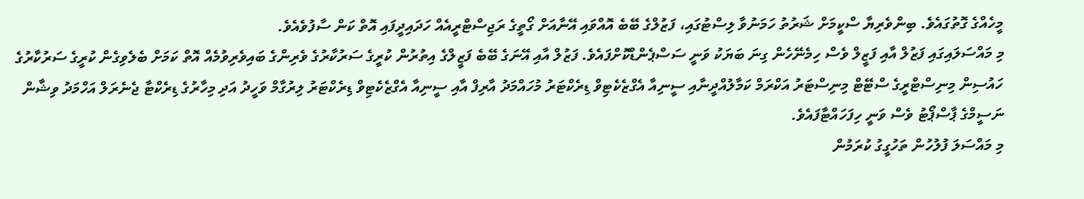މީހެއްގެ ގޮތުގައެވެ. ބިންވެރިޔާ ސްކީމަށް ޝަރުތު ހަމަނުވާ ލިސްޓުގައި، ފަޒުލްގެ ބޭބެ އޮއްވައި އޭނާއަށް ގޯތީގެ ރަޖިސްޓްރީއެއް ހަދައިދީފައި އޮތް ކަން ސާފުވެއެވެ.
މި މައްސަލައިގައި ފަޒުލް އާއި ފަޒީލް ވެސް ހިމެނޭހެން ގިނަ ބަޔަކު ވަނީ ސަސްޕެންޑްކޮށްފައެވެ. ފަޒުލް އާއި އޭނަގެ ބޭބެ ފަޒީލްގެ އިތުރުން ކުރީގެ ސަރުކާރުގެ ވެރިންގެ ބައިވެރިވުމެއް އޮތް ކަމަށް ބެލެވިގެން ކުރީގެ ސަރުކާރުގެ ހައުސިން މިނިސްޓްރީގެ ސްޓޭޓް މިނިސްޓަރު އަކްރަމް ކަމާލުއްދީނާއި ސީނިއާ އެގްޒެކެޓިވް ޑިރެކްޓަރު މުހައްމަދު އާރިފް އާއި ސީނިއާ އެގްޒެކެޓިވް ޑިރެކްޓަރު ލިރުގާމް ވަހީދު އަދި މިހާރުގެ ޑިރެކްޓާ ޖެނެރަލް އަހްމަދު ވިޝާން ނަސީމްގެ ޕާސްޕޯޓު ވެސް ވަނީ ހިފަހައްޓާފައެވެ.
މި މައްސަލަ ފުލުހުން ތަހުގީގު ކުރަމުން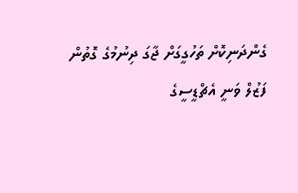ގެންދަނިކޮށް ތަހުގީގަށް ޖާގަ ދިނުމުގެ ގޮތުން ފަޒުލް ވަނީ އެޗްޑީސީގެ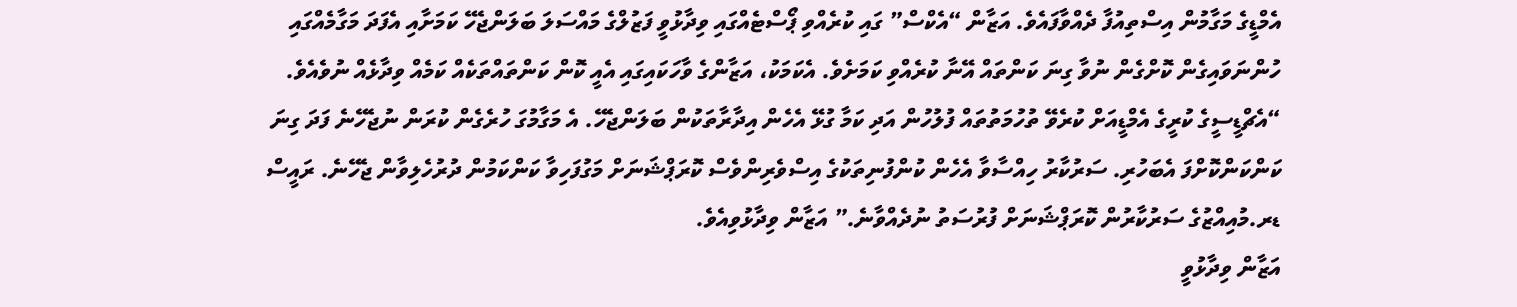އެމްޑީގެ މަގާމުން އިސްތިއުފާ ދެއްވާފައެވެ. އަޒާން “އެކްސް” ގައި ކުރެއްވި ޕޯސްޓެއްގައި ވިދާޅުވީ ފަޒުލްގެ މައްސަލަ ބަލަންޖެހޭ ކަމަށާއި އެފަދަ މަގާމެއްގައި ހުންނަވައިގެން ކޮށްގެން ނުވާ ގިނަ ކަންތައް އޭނާ ކުރެއްވި ކަމަށެވެ. އެކަމަކު، އަޒާންގެ ވާހަކައިގައި އެއީ ކޮން ކަންތައްތަކެއް ކަމެއް ވިދާޅެއް ނުވެއެވެ.
“އެޗްޑީސީގެ ކުރީގެ އެމްޑީއަށް ކުރެވޭ ތުހުމަތުތައް ފުލުހުން އަދި ކަމާ ގުޅޭ އެހެން އިދާރާތަކުން ބަލަންޖެހޭ. އެ މަގާމުގަ ހުރެގެން ކުރަން ނުޖެހޭނެ ފަދަ ގިނަ ކަންކަންކޮށްފަ އެބަހުރި. ސަރުކާރު ހިއްސާވާ އެހެން ކުންފުނިތަކުގެ އިސްވެރިންވެސް ކޮރަޕްޝަނަށް މަގުފަހިވާ ކަންކަމުން ދުރުހެލިވާން ޖެހޭނެ. ރައީސް ޑރ.މުއިއްޒުގެ ސަރުކާރުން ކޮރަޕްޝަނަށް ފުރުސަތު ނުދެއްވާނެ.” އަޒާން ވިދާޅުވިއެވެ.
އަޒާން ވިދާޅުވީ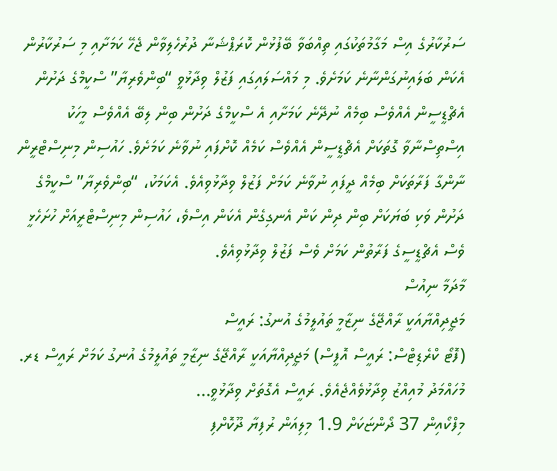ސަރުކާރުގެ އިސް މަގާމުތަކުގައި ތިއްބަވާ ބޭފުޅުން ކޮރަޕްޝަނާ ދުރުހެލިވާން ޖެހޭ ކަމަށާއި މި ސަރުކާރުން އެކަން ބަލައިނުގަންނާނެ ކަމަށެވެ. މި މައްސަލައިގައި ފަޒުލް ވިދާޅުވީ “ބިންވެރިޔާ” ސްކީމްގެ ދަށުން އެޗްޑީސީން އެއްވެސް ބިމެއް ނުދޭނެ ކަމަށާއި އެ ސްކީމްގެ ދަށުން ބިން ލިބޭ އެއްވެސް މީހަކު އިސްތިސްނާވާ ގޮތަކަށް އެޗްޑީސީން އެއްވެސް ކަމެއް ކޮށްފައި ނުވާނެ ކަމަށެވެ. ހައުސިން މިނިސްޓްރީން ނާންގާ ފަރާތަކަށް ބިމެއް ދީފައި ނުވާނެ ކަމަށް ފަޒުލް ވިދާޅުވިއެވެ. އެކަމަކު، “ބިންވެރިޔާ” ސްކީމްގެ ދަށުން ވަކި ބަޔަކަށް ބިން ދިން ކަން އެނގިގެން އެކަން އިސްވެ، ހައުސިން މިނިސްޓްރީއަށް ހުށަހެޅީ ވެސް އެޗްޑީސީގެ ފަރާތުން ކަމަށް ވެސް ފަޒުލް ވިދާޅުވިއެވެ.
މާދަމާ ނިއުސް
މަޖީދިއްޔާއަކީ ރާއްޖޭގެ ނިޒާމީ ތައުލީމުގެ އުނގު: ރައީސް
(ފޮޓޯ ކްރެޑިޓްސް: ރައީސް އޮފީސް) މަޖީދިއްޔާއަކީ ރާއްޖޭގެ ނިޒާމީ ތައުލީމުގެ އުނގު ކަމަށް ރައީސް ޑރ. މުހައްމަދު މުއިއްޒު ވިދާޅުވެއްޖެއެވެ. ރައީސް އެގޮތަށް ވިދާޅުވީ...
މިފްކޯއިން 37 ދޯންޏަކަށް 1.9 މިލިއަން ރުފިޔާ ދޫކޮށްފި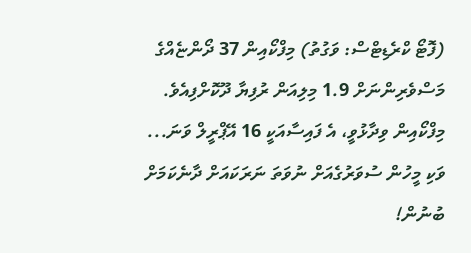(ފޮޓޯ ކްރެޑިޓްސް: ވަގުތު) މިފްކޯއިން 37 ދޯންޏެއްގެ މަސްވެރިންނަށް 1.9 މިލިއަން ރުފިޔާ ދޫކޮށްފިއެވެ. މިފްކޯއިން ވިދާޅުވީ، އެ ފައިސާއަކީ 16 އޭޕްރީލް ވަނަ...
ވަކި މީހުން ސުވަރުގެއަށް ނުވަތަ ނަރަކައަށް ދާނެކަމަށް ބުނުން!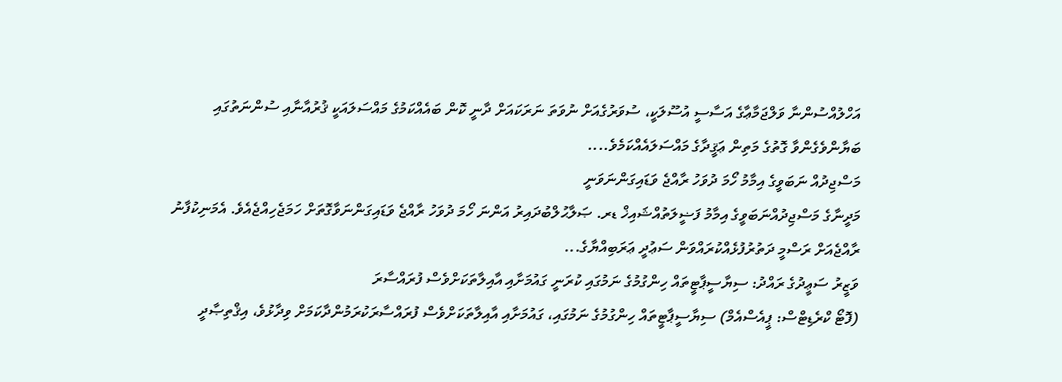އަހްލުއްސުންނާ ވަލްޖަމާޢާގެ އަސާސީ އުސޫލަކީ، ސުވަރުގެއަށް ނުވަތަ ނަރަކައަށް ދާނީ ކޮން ބައެއްކަމުގެ މައްސަލައަކީ ޤުރުއާނާއި ސުންނަތުގައި ބަޔާންވެގެންވާ ގޮތުގެ މަތިން ޢަޤީދާގެ މައްސަލައެއްކަމެވެ....
މަސްޖިދުއް ނަބަވީގެ އިމާމު ހޯމަ ދުވަހު ރާއްޖެ ވަޑައިގަންނަވަނީ
މަދީނާގެ މަސްޖިދުއްނަބަވީގެ އިމާމު ފަޟީލަތުއްޝައިޚް ޑރ. ޞަލާޙުލްބުދައިރު އަންނަ ހޯމަ ދުވަހު ރާއްޖެ ވަޑައިގަންނަވާގޮތަށް ހަމަޖެހިއްޖެއެވެ. އެމަނިކުފާނު ރާއްޖެއަށް ރަސްމީ ދަތުރުފުޅެއްކުރައްވަން ސަޢުދީ ޢަރަބިއްޔާގެ...
ވަޒީރު ސަޢީދުގެ ރައްދު: ސިޔާސީޕާޓީތައް ހިންގުމުގެ ނަމުގައި ކުރަނީ ގައުމަށާއި އާއިލާތަކަށްވެސް ފުރައްސާރަ
(ފޮޓޯ ކްރެޑިޓްސް: ޕީއެސްއެމް) ސިޔާސީޕާޓީތައް ހިންގުމުގެ ނަމުގައި، ގައުމަށާއި އާއިލާތަކަށްވެސް ފުރައްސާރަކުރަމުންދާކަމަށް ވިދާޅުވެ، އިޤްތިޞާދީ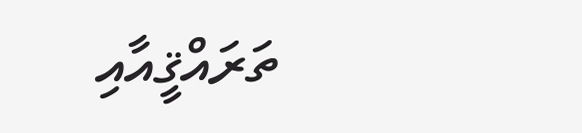ތަރައްޤީއާއި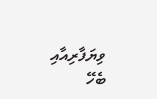ވިޔަފާރިއާއި ބެހޭ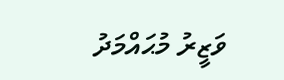ވަޒީރު މުޙައްމަދު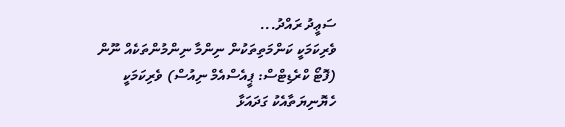ސަޢީދު ރައްދު...
ވެރިކަމަކީ ކަންމަތިތަކުން ނިންމާ ނިންމުންތަކެއް ނޫން
(ފޮޓޯ ކްރެޑިޓްސް: ޕީއެސްއެމް ނިއުސް) ވެރިކަމަކީ ހެޔޮނިޔަތާއެކު ގަދައަޅާ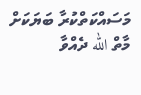މަސައްކަތްކުރާ ބަޔަކަށް މާތް الله ދެއްވާ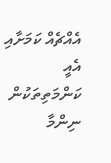އެއްޗެއް ކަމަށާއި އެއީ ކަންމަތިތަކުން ނިންމާ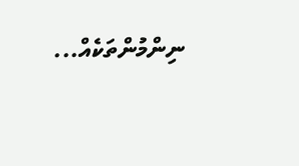ނިންމުންތަކެއް...